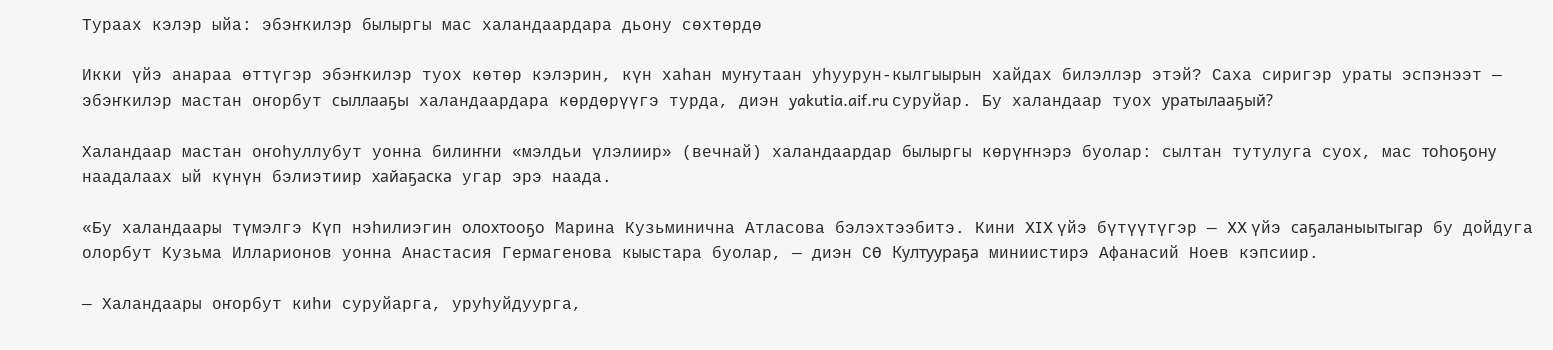Тураах кэлэр ыйа: эбэҥкилэр былыргы мас халандаардара дьону сөхтөрдө

Икки үйэ анараа өттүгэр эбэҥкилэр туох көтөр кэлэрин, күн хаһан муҥутаан уһуурун-кылгыырын хайдах билэллэр этэй? Саха сиригэр ураты эспэнээт — эбэҥкилэр мастан оҥорбут сыллааҕы халандаардара көрдөрүүгэ турда, диэн yakutia.aif.ru суруйар. Бу халандаар туох уратылааҕый?

Халандаар мастан оҥоһуллубут уонна билиҥҥи «мэлдьи үлэлиир» (вечнай) халандаардар былыргы көрүҥнэрэ буолар: сылтан тутулуга суох, мас тоһоҕону наадалаах ый күнүн бэлиэтиир хайаҕаска угар эрэ наада.

«Бу халандаары түмэлгэ Күп нэһилиэгин олохтооҕо Марина Кузьминична Атласова бэлэхтээбитэ. Кини XIX үйэ бүтүүтүгэр — XX үйэ саҕаланыытыгар бу дойдуга олорбут Кузьма Илларионов уонна Анастасия Гермагенова кыыстара буолар, — диэн СӨ Култуураҕа миниистирэ Афанасий Ноев кэпсиир.

— Халандаары оҥорбут киһи суруйарга, уруһуйдуурга,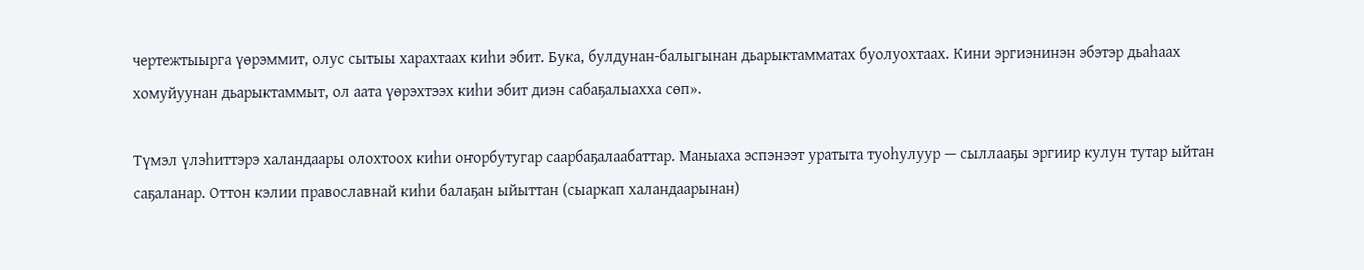чертежтыырга үөрэммит, олус сытыы харахтаах киһи эбит. Бука, булдунан-балыгынан дьарыктамматах буолуохтаах. Кини эргиэнинэн эбэтэр дьаһаах хомуйуунан дьарыктаммыт, ол аата үөрэхтээх киһи эбит диэн сабаҕалыахха сөп».

Түмэл үлэһиттэрэ халандаары олохтоох киһи оҥорбутугар саарбаҕалаабаттар. Маныаха эспэнээт уратыта туоһулуур — сыллааҕы эргиир кулун тутар ыйтан саҕаланар. Оттон кэлии православнай киһи балаҕан ыйыттан (сыаркап халандаарынан)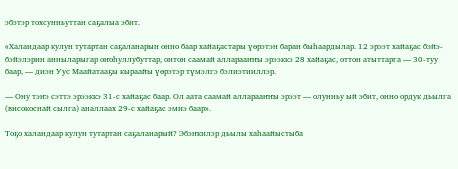эбэтэр тохсунньуттан саҕалыа эбит.

«Халандаар кулун тутартан саҕаланарын онно баар хайаҕастары үөрэтэн баран быһаардылар. 12 эрээт хайаҕас бэйэ-бэйэлэрин анныларыгар оҥоһуллубуттар, онтон саамай алларааҥҥы эрээккэ 28 хайаҕас, оттон атыттарга — 30-туу баар, — диэн Уус Маайатааҕы кыраайы үөрэтэр түмэлгэ бэлиэтииллэр.

— Ону тэҥэ сэттэ эрээккэ 31-с хайаҕас баар. Ол аата саамай алларааҥҥы эрээт — олунньу ый эбит, онно ордук дьылга (високоснай сылга) аналлаах 29-с хайаҕас эмиэ баар».

Тоҕо халандаар кулун тутартан саҕаланарый? Эбэҥкилэр дьылы хаһаайыстыба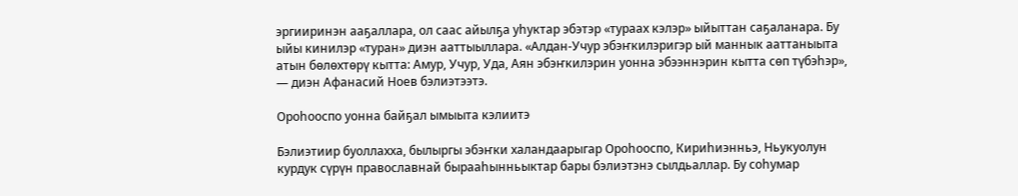эргииринэн ааҕаллара, ол саас айылҕа уһуктар эбэтэр «тураах кэлэр» ыйыттан саҕаланара. Бу ыйы кинилэр «туран» диэн ааттыыллара. «Алдан-Учур эбэҥкилэригэр ый маннык ааттаныыта атын бөлөхтөрү кытта: Амур, Учур, Уда, Аян эбэҥкилэрин уонна эбээннэрин кытта сөп түбэһэр», — диэн Афанасий Ноев бэлиэтээтэ.

Ороһооспо уонна байҕал ымыыта кэлиитэ

Бэлиэтиир буоллахха, былыргы эбэҥки халандаарыгар Ороһооспо, Кириһиэнньэ, Ньукуолун курдук сүрүн православнай бырааһынньыктар бары бэлиэтэнэ сылдьаллар. Бу соһумар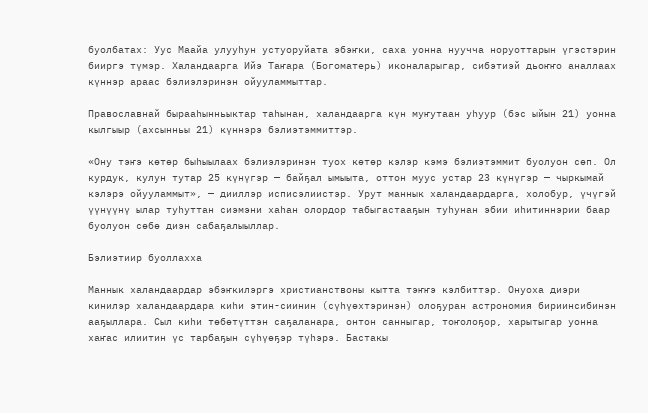буолбатах: Уус Маайа улууһун устуоруйата эбэҥки, саха уонна нуучча норуоттарын үгэстэрин бииргэ түмэр. Халандаарга Ийэ Таҥара (Богоматерь) иконаларыгар, сибэтиэй дьоҥҥо аналлаах күннэр араас бэлиэлэринэн ойууламмыттар.

Православнай бырааһынньыктар таһынан, халандаарга күн муҥутаан уһуур (бэс ыйын 21) уонна кылгыыр (ахсынньы 21) күннэрэ бэлиэтэммиттэр.

«Ону тэҥэ көтөр быһыылаах бэлиэлэринэн туох көтөр кэлэр кэмэ бэлиэтэммит буолуон сөп. Ол курдук, кулун тутар 25 күнүгэр — байҕал ымыыта, оттон муус устар 23 күнүгэр — чыркымай кэлэрэ ойууламмыт», — дииллэр исписэлиистэр. Урут маннык халандаардарга, холобур, үчүгэй үүнүүнү ылар туһуттан сиэмэни хаһан олордор табыгастааҕын туһунан эбии иһитиннэрии баар буолуон сөбө диэн сабаҕалыыллар.

Бэлиэтиир буоллахха

Маннык халандаардар эбэҥкилэргэ христианствоны кытта тэҥҥэ кэлбиттэр. Онуоха диэри кинилэр халандаардара киһи этин-сиинин (сүһүөхтэринэн) олоҕуран астрономия бириинсибинэн ааҕыллара. Сыл киһи төбөтүттэн саҕаланара, онтон санныгар, тоҥолоҕор, харытыгар уонна хаҥас илиитин үс тарбаҕын сүһүөҕэр түһэрэ. Бастакы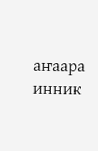аҥаара инник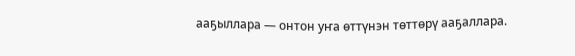ааҕыллара — онтон уҥа өттүнэн төттөрү ааҕаллара.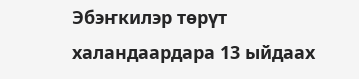Эбэҥкилэр төрүт халандаардара 13 ыйдаах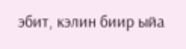эбит, кэлин биир ыйа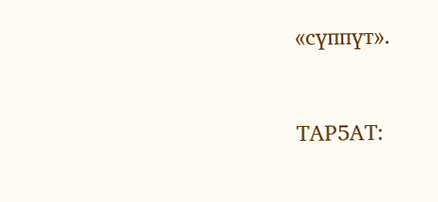«сүппүт».



ТАР5АТ: